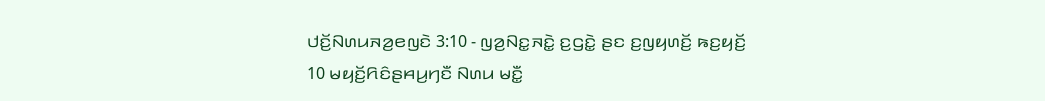ꤓꤢꤩ꤬ꤡꤛꤣꤏꤤ꤬ꤕꤜꤢꤧ 3:10 - ꤜꤤ꤬ꤡꤢ꤭ꤏꤢꤧ꤭ ꤢ꤬ꤞꤢꤧ꤭ ꤔꤢ ꤢ꤬ꤜꤟꤛꤢꤩ꤬ ꤒꤢ꤬ꤟꤢꤩ꤬
10 ꤗꤟꤢꤩ꤬ꤖꤢꤨꤔꤌꤣ꤬ꤚꤢꤪ ꤡꤛꤣ ꤗꤢꤪ꤭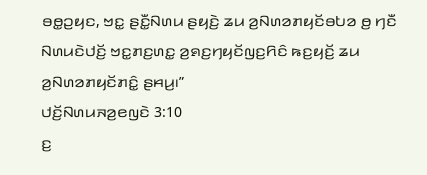ꤋꤥ꤭ꤑꤟꤢ, ꤠꤢ꤭ ꤔꤢꤪ꤭ꤡꤛꤣ ꤔꤟꤢꤧ꤬ ꤘꤣ ꤤ꤬ꤡꤛꤤꤊꤟꤢꤩꤋꤝꤤ ꤥ꤬ ꤚꤢꤪ ꤡꤛꤣꤢꤧꤓꤢꤩ꤬ ꤠꤢ꤭ꤊꤢ꤬ꤛꤢ꤭ ꤤ꤬ꤎꤢ꤬ꤚꤟꤢꤩꤜꤢ꤬ꤖꤢꤨ ꤒꤢ꤬ꤟꤢꤩ꤬ ꤘꤣ ꤤ꤬ꤡꤛꤤꤊꤟꤢꤩꤊꤢꤨ꤭ ꤔꤌꤣ꤬꤯”
ꤓꤢꤩ꤬ꤡꤛꤣꤏꤤ꤬ꤕꤜꤢꤧ 3:10
ꤢ꤬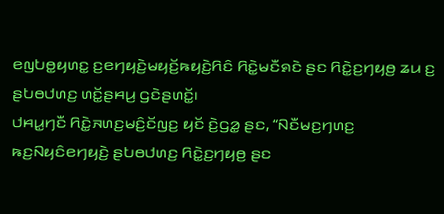ꤕꤜꤝꤥ꤭ꤟꤛꤢ꤭ ꤢ꤬ꤕꤚꤟꤢꤧ꤬ꤗꤟꤢꤩ꤬ꤒꤟꤢꤧ꤬ꤖꤢꤨ ꤖꤢꤧ꤭ꤗꤢꤪꤎꤢꤧ ꤔꤢ ꤖꤢꤧ꤭ꤢ꤬ꤚꤟꤥ꤬ ꤘꤣ ꤢ꤬ ꤔꤝꤥꤓꤛꤢ꤬ ꤛꤢꤩ꤭ꤔꤌꤣ꤬ ꤞꤢꤧꤔꤛꤢꤩ꤭꤯
ꤓꤌꤣ꤭ꤚꤢꤪ ꤖꤢꤧ꤭ꤏꤛꤢ꤬ꤗꤢꤨ꤬ꤢꤩꤜꤢ꤬ ꤟꤢꤩ ꤢꤧ꤬ꤞꤤ꤭ ꤔꤢ, “ꤡꤢꤪꤗꤢ꤬ꤚꤛꤢ꤬ ꤒꤢ꤬ꤡꤟꤢꤨꤕꤚꤟꤢꤧ꤬ ꤔꤝꤥꤓꤛꤢ꤬ ꤖꤢꤧ꤭ꤢ꤬ꤚꤟꤥ꤬ ꤔꤢ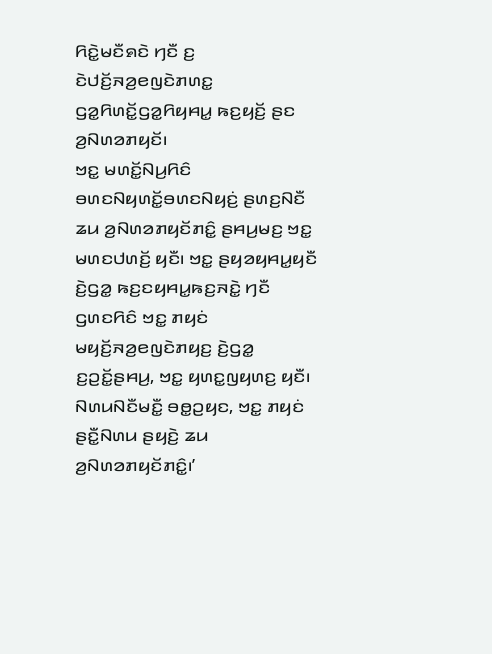ꤖꤢꤧ꤭ꤗꤢꤪꤎꤢꤧ ꤚꤢꤪ ꤢ꤬ ꤢꤧꤓꤢꤩ꤬ꤏꤤ꤬ꤕꤜꤢꤧꤊꤛꤢ꤭ ꤞꤤ꤭ꤖꤛꤢꤩ꤭ꤞꤤ꤭ꤖꤟꤌꤣ꤭ ꤒꤢ꤬ꤟꤢꤩ꤬ ꤔꤢ ꤤ꤬ꤡꤛꤤꤊꤟꤢꤩ꤯
ꤠꤢ꤭ ꤗꤛꤢꤩ꤭ꤡꤣ꤬ꤖꤢꤨ ꤋꤛꤢꤡꤟꤛꤢꤩ꤭ꤋꤛꤢꤡꤟꤢꤦ꤬ ꤔꤛꤢ꤬ꤡꤢꤪ ꤘꤣ ꤤ꤬ꤡꤛꤤꤊꤟꤢꤩꤊꤢꤨ꤭ ꤔꤌꤣ꤬ꤗꤢ꤬ ꤠꤢ꤭ ꤗꤛꤢꤓꤛꤢꤩ꤬ ꤟꤢꤪ꤯ ꤠꤢ꤭ ꤔꤟꤤꤟꤌꤣ꤭ꤟꤢꤪ ꤢꤧ꤬ꤞꤤ꤭ ꤒꤢ꤬ꤢꤟꤌꤣ꤭ꤒꤢ꤬ꤏꤢꤧ꤭ ꤚꤢꤪ ꤞꤛꤢꤖꤢꤨ ꤠꤢ꤭ ꤊꤟꤢꤦ ꤗꤟꤢꤩ꤬ꤏꤤ꤬ꤕꤜꤢꤧꤊꤟꤢ꤬ ꤢꤧ꤬ꤞꤤ꤭ ꤢ꤬ꤑꤢꤩ꤭ꤔꤌꤣ꤬, ꤠꤢ꤭ ꤟꤛꤢ꤭ꤜꤟꤛꤢ꤬ ꤟꤢꤪ꤯ ꤡꤛꤣꤡꤢꤪꤗꤢꤪ꤭ ꤋꤥ꤭ꤑꤟꤢ, ꤠꤢ꤭ ꤊꤟꤢꤦ ꤔꤢꤪ꤭ꤡꤛꤣ ꤔꤟꤢꤧ꤬ ꤘꤣ ꤤ꤬ꤡꤛꤤꤊꤟꤢꤩꤊꤢꤨ꤭꤯’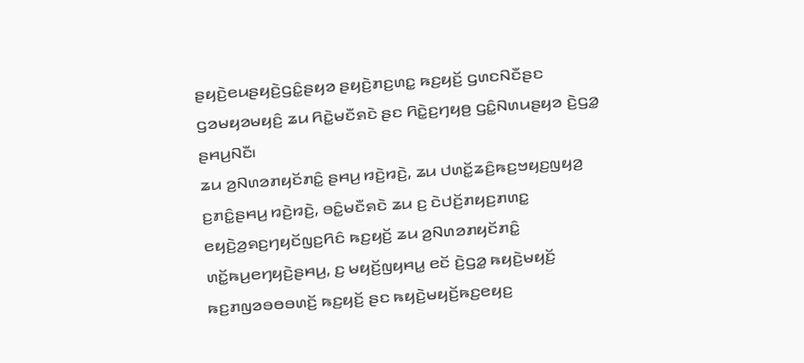ꤔꤟꤢꤧ꤬ꤕꤣꤔꤟꤢꤧ꤬ꤞꤢꤨ꤭ꤔꤟꤤ ꤔꤟꤢꤧ꤬ꤊꤢ꤬ꤛꤢ꤭ ꤒꤢ꤬ꤟꤢꤩ꤬ ꤞꤛꤢꤡꤢꤪꤔꤢ ꤞꤤꤗꤟꤤꤗꤟꤢꤨ꤬ ꤘꤣ ꤖꤢꤧ꤭ꤗꤢꤪꤎꤢꤧ ꤔꤢ ꤖꤢꤧ꤭ꤢ꤬ꤚꤟꤥ꤬ ꤞꤢꤨ꤭ꤡꤛꤣꤔꤟꤤ ꤢꤧ꤬ꤞꤤ꤭ ꤔꤌꤣ꤬ꤡꤢꤪ꤯
ꤘꤣ ꤤ꤬ꤡꤛꤤꤊꤟꤢꤩꤊꤢꤨ꤭ ꤔꤌꤣ꤬ ꤙꤢꤧ꤬ꤙꤢꤧ꤬, ꤘꤣ ꤓꤛꤢꤩ꤭ꤘꤢꤨ꤬ꤒꤢ꤬ꤠꤟꤢ꤬ꤜꤟꤤ꤬ ꤢ꤬ꤊꤢꤨ꤭ꤔꤌꤣ꤬ ꤙꤢꤧ꤬ꤙꤢꤧ꤬, ꤋꤢꤨ꤭ꤗꤢꤪꤎꤢꤧ ꤘꤣ ꤢ꤬ ꤢꤧꤓꤢꤩ꤬ꤊꤟꤢ꤬ꤊꤛꤢ꤭ ꤕꤟꤢꤧ꤬ꤤ꤬ꤎꤢ꤬ꤚꤟꤢꤩꤜꤢ꤬ꤖꤢꤨ ꤒꤢ꤬ꤟꤢꤩ꤬ ꤘꤣ ꤤ꤬ꤡꤛꤤꤊꤟꤢꤩꤊꤢꤨ꤭ ꤛꤢꤩ꤭ꤒꤣ꤬ꤕꤚꤟꤢꤧ꤬ꤔꤌꤣ꤬, ꤢ꤬ ꤗꤟꤢꤩ꤬ꤜꤟꤌꤣ꤭ ꤕꤢꤩ ꤢꤧ꤬ꤞꤤ꤭ ꤒꤟꤢꤧ꤬ꤗꤟꤢꤩ꤬ ꤒꤢ꤬ꤊꤜꤤꤋꤥꤋꤛꤢꤩ꤬ ꤒꤢ꤬ꤟꤢꤩ꤬ ꤔꤢ ꤒꤟꤢꤧ꤬ꤗꤟꤢꤩ꤬ꤒꤢ꤬ꤕꤟꤢ꤬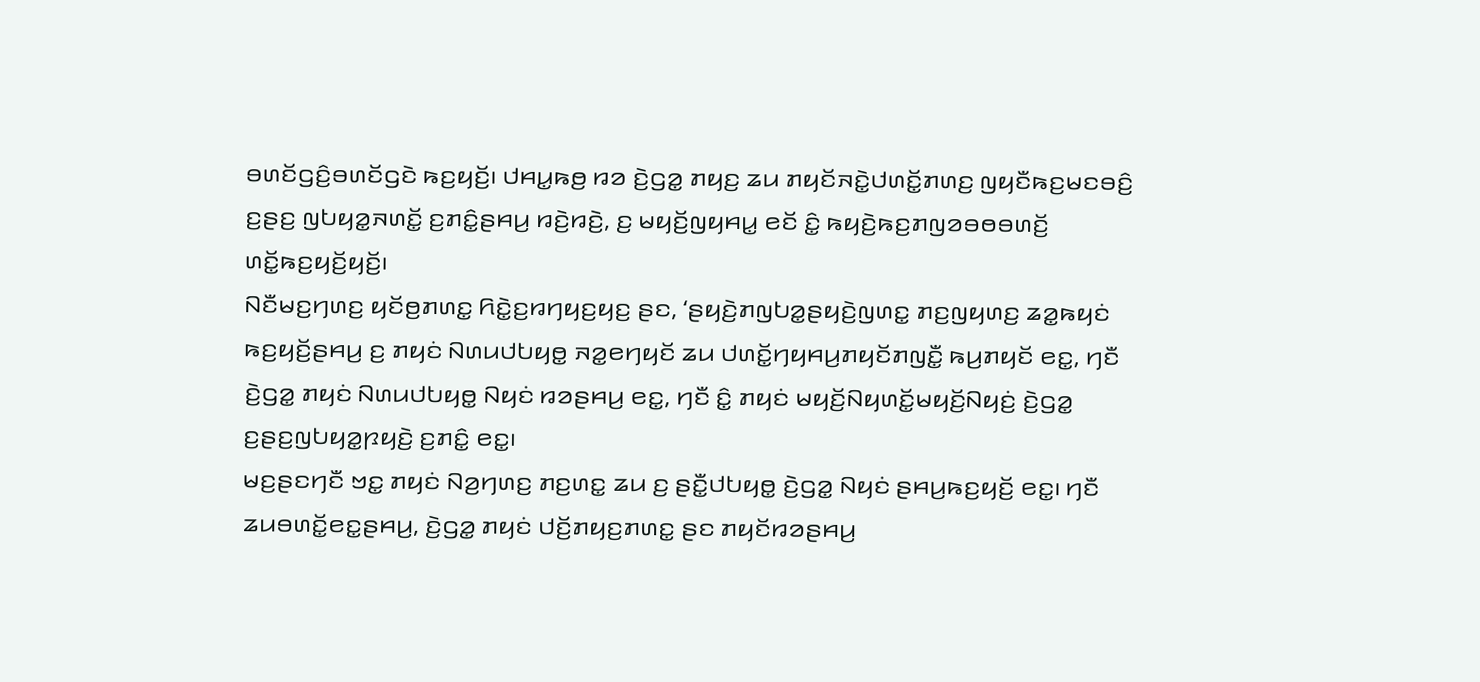ꤋꤛꤢꤩꤞꤢꤨ꤬ꤋꤛꤢꤩꤞꤢꤧ ꤒꤢ꤬ꤟꤢꤩ꤬꤯ ꤓꤌꤣ꤭ꤒꤥ꤬ ꤙꤤ ꤢꤧ꤬ꤞꤤ꤭ ꤊꤟꤢ꤬ ꤘꤣ ꤊꤟꤢꤩꤏꤢꤧ꤭ꤓꤛꤢꤩ꤭ꤊꤛꤢ꤬ ꤜꤟꤢꤪꤒꤢ꤬ꤗꤢꤋꤢꤨ꤬ ꤢ꤬ꤔꤢ꤬ ꤜꤝꤟꤤ꤭ꤏꤛꤢꤩ꤭ ꤢ꤬ꤊꤢꤨ꤭ꤔꤌꤣ꤬ ꤙꤢꤧ꤬ꤙꤢꤧ꤬, ꤢ꤬ ꤗꤟꤢꤩ꤬ꤜꤟꤌꤣ꤭ ꤕꤢꤩ ꤢꤨ꤭ ꤒꤟꤢꤧ꤬ꤒꤢ꤬ꤊꤜꤤꤋꤥꤋꤛꤢꤩ꤬ ꤛꤢꤩ꤭ꤒꤢ꤬ꤟꤢꤩ꤬ꤟꤢꤩ꤬꤯
ꤡꤢꤪꤗꤢ꤬ꤚꤛꤢ꤬ ꤟꤢꤩꤥ꤬ꤊꤛꤢ꤭ ꤖꤢꤧ꤭ꤢ꤬ꤙꤚꤟꤢ꤬ꤟꤢ꤬ ꤔꤢ, ‘ꤔꤟꤢꤧ꤬ꤊꤜꤝꤤ꤭ꤔꤟꤢꤧ꤬ꤜꤛꤢ꤭ ꤊꤢ꤬ꤜꤟꤛꤢ꤬ ꤘꤤ꤭ꤒꤟꤢꤦ ꤒꤢ꤬ꤟꤢꤩ꤬ꤔꤌꤣ꤬ ꤢ꤬ ꤊꤟꤢꤦ ꤡꤛꤣꤓꤝꤟꤥ꤭ ꤏꤤ꤭ꤕꤚꤟꤢꤩ ꤘꤣ ꤓꤛꤢꤩ꤭ꤚꤟꤌꤣ꤬ꤊꤟꤢꤩꤊꤜꤢꤪ꤭ ꤒꤣ꤬ꤊꤟꤢꤩ ꤕꤢ꤭, ꤚꤢꤪ ꤢꤧ꤬ꤞꤤ꤭ ꤊꤟꤢꤦ ꤡꤛꤣꤓꤝꤟꤥ꤭ ꤡꤟꤢꤦ ꤙꤤꤔꤌꤣ꤬ ꤕꤢ꤭, ꤚꤢꤪ ꤢꤨ꤭ ꤊꤟꤢꤦ ꤗꤟꤢꤩ꤬ꤡꤟꤛꤢꤩ꤭ꤗꤟꤢꤩ꤬ꤡꤟꤢꤦ꤬ ꤢꤧ꤬ꤞꤤ꤭ ꤢ꤬ꤔꤢ꤬ꤜꤝꤟꤤ꤭ꤐꤟꤢꤧ꤬ ꤢ꤬ꤊꤢꤨ꤭ ꤕꤢ꤭꤯
ꤗꤢ꤬ꤔꤢꤚꤢꤪ ꤠꤢ꤭ ꤊꤟꤢꤦ ꤡꤤ꤬ꤚꤛꤢ꤬ ꤊꤢ꤬ꤛꤢ꤭ ꤘꤣ ꤢ꤬ ꤔꤢꤪ꤭ꤓꤝꤟꤥ꤭ ꤢꤧ꤬ꤞꤤ꤭ ꤡꤟꤢꤦ ꤔꤌꤣ꤬ꤒꤢ꤬ꤟꤢꤩ꤬ ꤕꤢ꤭꤯ ꤚꤢꤪ ꤘꤣꤋꤛꤢꤩ꤭ꤕꤢ꤭ꤔꤌꤣ꤬, ꤢꤧ꤬ꤞꤤ꤭ ꤊꤟꤢꤦ ꤓꤢꤩ꤬ꤊꤟꤢ꤬ꤊꤛꤢ꤭ ꤔꤢ ꤊꤟꤢꤩꤙꤤꤔꤌꤣ꤬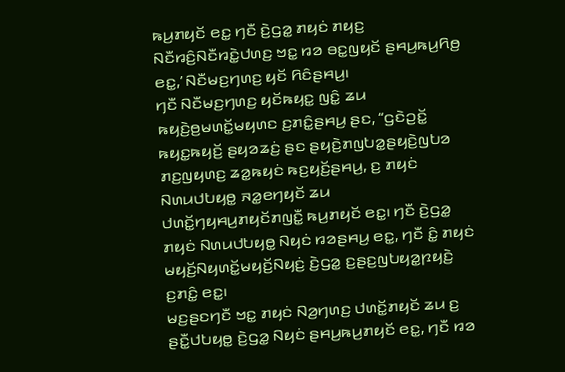ꤒꤣ꤬ꤊꤟꤢꤩ ꤕꤢ꤭ ꤚꤢꤪ ꤢꤧ꤬ꤞꤤ꤭ ꤊꤟꤢꤦ ꤊꤟꤢ꤬ ꤡꤢꤪꤙꤢꤨ꤬ꤡꤢꤪꤙꤢꤧ꤭ꤓꤛꤢ꤬ ꤠꤢ꤭ ꤙꤤ ꤋꤢ꤭ꤜꤟꤢꤩ ꤔꤌꤣ꤬ꤒꤣ꤬ꤖꤥ꤬ ꤕꤢ꤭,’ ꤡꤢꤪꤗꤢ꤬ꤚꤛꤢ꤬ ꤟꤢꤩ ꤖꤢꤨꤔꤌꤣ꤬꤯
ꤚꤢꤪ ꤡꤢꤪꤗꤢ꤬ꤚꤛꤢ꤬ ꤟꤢꤩꤒꤟꤢ꤭ ꤜꤢꤨ꤭ ꤘꤣ ꤒꤟꤢꤧ꤬ꤥ꤬ꤗꤛꤢꤩ꤭ꤗꤟꤛꤢ ꤢ꤬ꤊꤢꤨ꤭ꤔꤌꤣ꤬ ꤔꤢ, “ꤞꤢꤧꤑꤢꤩ꤭ ꤒꤟꤢ꤭ꤒꤟꤢꤩ꤬ ꤔꤟꤤꤘꤢꤦ꤬ ꤔꤢ ꤔꤟꤢꤧ꤬ꤊꤜꤝꤤ꤭ꤔꤟꤢꤧ꤬ꤜꤝꤤ ꤊꤢ꤬ꤜꤟꤛꤢ꤬ ꤘꤤ꤭ꤒꤟꤢꤦ ꤒꤢ꤬ꤟꤢꤩ꤬ꤔꤌꤣ꤬, ꤢ꤬ ꤊꤟꤢꤦ ꤡꤛꤣꤓꤝꤟꤥ꤭ ꤏꤤ꤭ꤕꤚꤟꤢꤩ ꤘꤣ ꤓꤛꤢꤩ꤭ꤚꤟꤌꤣ꤬ꤊꤟꤢꤩꤊꤜꤢꤪ꤭ ꤒꤣ꤬ꤊꤟꤢꤩ ꤕꤢ꤭꤯ ꤚꤢꤪ ꤢꤧ꤬ꤞꤤ꤭ ꤊꤟꤢꤦ ꤡꤛꤣꤓꤝꤟꤥ꤭ ꤡꤟꤢꤦ ꤙꤤꤔꤌꤣ꤬ ꤕꤢ꤭, ꤚꤢꤪ ꤢꤨ꤭ ꤊꤟꤢꤦ ꤗꤟꤢꤩ꤬ꤡꤟꤛꤢꤩ꤭ꤗꤟꤢꤩ꤬ꤡꤟꤢꤦ꤬ ꤢꤧ꤬ꤞꤤ꤭ ꤢ꤬ꤔꤢ꤬ꤜꤝꤟꤤ꤭ꤐꤟꤢꤧ꤬ ꤢ꤬ꤊꤢꤨ꤭ ꤕꤢ꤭꤯
ꤗꤢ꤬ꤔꤢꤚꤢꤪ ꤠꤢ꤭ ꤊꤟꤢꤦ ꤡꤤ꤬ꤚꤛꤢ꤬ ꤓꤛꤢꤩ꤭ꤊꤟꤢꤩ ꤘꤣ ꤢ꤬ ꤔꤢꤪ꤭ꤓꤝꤟꤥ꤭ ꤢꤧ꤬ꤞꤤ꤭ ꤡꤟꤢꤦ ꤔꤌꤣ꤬ꤒꤣ꤬ꤊꤟꤢꤩ ꤕꤢ꤭, ꤚꤢꤪ ꤙꤤ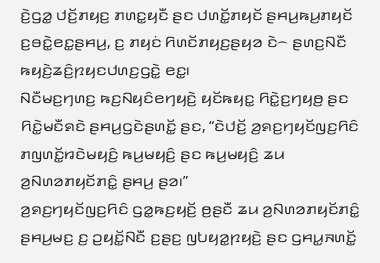ꤢꤧ꤬ꤞꤤ꤭ ꤓꤢꤩ꤬ꤊꤟꤢ꤬ ꤊꤛꤢ꤭ꤟꤢꤪ ꤔꤢ ꤓꤛꤢꤩ꤭ꤊꤟꤢꤩ ꤔꤌꤣ꤬ꤒꤣ꤬ꤊꤟꤢꤩ ꤢ꤬ꤋꤢꤧ꤭ꤕꤢ꤭ꤔꤌꤣ꤬, ꤢ꤬ ꤊꤟꤢꤦ ꤖꤛꤢꤩꤊꤟꤢ꤬ꤔꤟꤤ ꤢꤧ꤮ ꤔꤛꤢ꤬ꤡꤢꤪ ꤒꤟꤢꤧ꤬ꤘꤢꤨ꤬ꤐꤟꤢꤓꤛꤢ꤬ꤞꤢꤧ꤭ ꤕꤢ꤭꤯
ꤡꤢꤪꤗꤢ꤬ꤚꤛꤢ꤬ ꤒꤢ꤬ꤡꤟꤢꤨꤕꤚꤟꤢꤧ꤬ ꤟꤢꤩꤒꤟꤢ꤭ ꤖꤢꤧ꤭ꤢ꤬ꤚꤟꤥ꤬ ꤔꤢ ꤖꤢꤧ꤭ꤗꤢꤪꤎꤢꤧ ꤔꤌꤣ꤬ꤞꤢꤧꤔꤛꤢꤩ꤭ ꤔꤢ, “ꤢꤧꤓꤢꤩ꤬ ꤤ꤬ꤎꤢ꤬ꤚꤟꤢꤩꤜꤢ꤬ꤖꤢꤨ ꤊꤜꤛꤢꤩ꤭ꤙꤢꤧꤗꤟꤢꤨ꤬ ꤒꤣ꤬ꤗꤟꤢꤨ꤬ ꤔꤢ ꤒꤣ꤬ꤗꤟꤢꤨ꤬ ꤘꤣ ꤤ꤬ꤡꤛꤤꤊꤟꤢꤩꤊꤢꤨ꤭ ꤔꤌꤣ꤬ ꤔꤤ꤯”
ꤤ꤬ꤎꤢ꤬ꤚꤟꤢꤩꤜꤢ꤬ꤖꤢꤨ ꤞꤤ꤭ꤒꤢ꤬ꤟꤢꤩ꤬ ꤥ꤬ꤔꤢꤪ ꤘꤣ ꤤ꤬ꤡꤛꤤꤊꤟꤢꤩꤊꤢꤨ꤭ ꤔꤌꤣ꤬ꤗꤢ꤬ ꤢ꤬ ꤑꤟꤢꤩ꤭ꤡꤢꤪ ꤢ꤬ꤔꤢ꤬ ꤜꤝꤟꤤ꤭ꤐꤟꤢꤧ꤬ ꤔꤢ ꤞꤌꤣ꤭ꤏꤛꤢꤩ꤭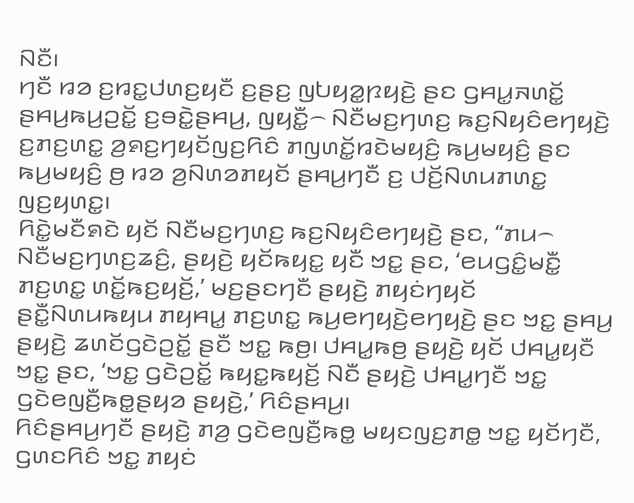ꤡꤢꤪ꤯
ꤚꤢꤪ ꤙꤤ ꤢ꤬ꤙꤢ꤭ꤓꤛꤢ꤬ꤟꤢꤪ ꤢ꤬ꤔꤢ꤬ ꤜꤝꤟꤤ꤭ꤐꤟꤢꤧ꤬ ꤔꤢ ꤞꤌꤣ꤭ꤏꤛꤢꤩ꤭ ꤔꤌꤣ꤬ꤒꤣ꤬ꤑꤢꤩ꤭ ꤢ꤬ꤋꤢꤧ꤭ꤔꤌꤣ꤬, ꤜꤟꤢꤪ꤭꤮ ꤡꤢꤪꤗꤢ꤬ꤚꤛꤢ꤬ ꤒꤢ꤬ꤡꤟꤢꤨꤕꤚꤟꤢꤧ꤬ ꤢ꤬ꤊꤢ꤬ꤛꤢ꤭ ꤤ꤬ꤎꤢ꤬ꤚꤟꤢꤩꤜꤢ꤬ꤖꤢꤨ ꤊꤜꤛꤢꤩ꤭ꤙꤢꤧꤗꤟꤢꤨ꤬ ꤒꤣ꤬ꤗꤟꤢꤨ꤬ ꤔꤢ ꤒꤣ꤬ꤗꤟꤢꤨ꤬ ꤥ꤬ ꤙꤤ ꤤ꤬ꤡꤛꤤꤊꤟꤢꤩ ꤔꤌꤣ꤬ꤚꤢꤪ ꤢ꤬ ꤓꤢꤩ꤬ꤡꤛꤣꤊꤛꤢ꤭ ꤜꤢ꤬ꤟꤛꤢ꤭꤯
ꤖꤢꤧ꤭ꤗꤢꤪꤎꤢꤧ ꤟꤢꤩ ꤡꤢꤪꤗꤢ꤬ꤚꤛꤢ꤬ ꤒꤢ꤬ꤡꤟꤢꤨꤕꤚꤟꤢꤧ꤬ ꤔꤢ, “ꤊꤣ꤮ ꤡꤢꤪꤗꤢ꤬ꤚꤛꤢ꤬ꤘꤢꤨ꤬, ꤔꤟꤢꤧ꤬ ꤟꤢꤩꤒꤟꤢ꤭ ꤟꤢꤪ ꤠꤢ꤭ ꤔꤢ, ‘ꤕꤣꤞꤢꤨ꤭ꤗꤢꤪ꤭ ꤊꤢ꤬ꤛꤢ꤭ ꤛꤢꤩ꤭ꤒꤢ꤬ꤟꤢꤩ꤬,’ ꤗꤢ꤬ꤔꤢꤚꤢꤪ ꤔꤟꤢꤧ꤬ ꤊꤟꤢꤦꤚꤟꤢꤩ ꤔꤢꤪ꤭ꤡꤛꤣꤒꤟꤣ ꤊꤟꤌꤣ꤭ ꤊꤢ꤬ꤛꤢ꤭ ꤒꤣ꤬ꤕꤚꤟꤢꤧ꤬ꤕꤚꤟꤢꤧ꤬ ꤔꤢ ꤠꤢ꤭ ꤔꤌꤣ꤬ ꤔꤟꤢꤧ꤬ ꤘꤛꤢꤩꤞꤢꤧꤑꤢꤩ꤭ ꤔꤢꤪ ꤠꤢ꤭ ꤒꤥ꤬꤯ ꤓꤌꤣ꤭ꤒꤥ꤬ ꤔꤟꤢꤧ꤬ ꤟꤢꤩ ꤓꤌꤣ꤭ꤟꤢꤪ ꤠꤢ꤭ ꤔꤢ, ‘ꤠꤢ꤭ ꤞꤢꤧꤑꤢꤩ꤭ ꤒꤟꤢ꤭ꤒꤟꤢꤩ꤬ ꤡꤢꤪ ꤔꤟꤢꤧ꤬ ꤓꤌꤣ꤭ꤚꤢꤪ ꤠꤢ꤭ ꤞꤢꤧꤕꤜꤢꤪ꤬ꤒꤥ꤭ꤔꤟꤤ ꤔꤟꤢꤧ꤬,’ ꤖꤢꤨꤔꤌꤣ꤬꤯
ꤖꤢꤨꤔꤌꤣ꤬ꤚꤢꤪ ꤔꤟꤢꤧ꤬ ꤊꤤ꤬ ꤞꤢꤧꤕꤜꤢꤪ꤬ꤒꤥ꤭ ꤗꤟꤢꤜꤢ꤬ꤊꤥ꤭ ꤠꤢ꤭ ꤟꤢꤩꤚꤢꤪ, ꤞꤛꤢꤖꤢꤨ ꤠꤢ꤭ ꤊꤟꤢꤦ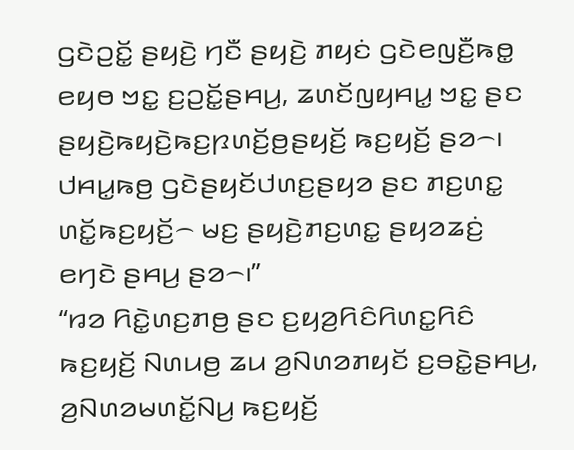ꤞꤢꤧꤑꤢꤩ꤭ ꤔꤟꤢꤧ꤬ ꤚꤢꤪ ꤔꤟꤢꤧ꤬ ꤊꤟꤢꤦ ꤞꤢꤧꤕꤜꤢꤪ꤬ꤒꤥ꤭ ꤕꤟꤥ ꤠꤢ꤭ ꤢ꤬ꤑꤢꤩ꤭ꤔꤌꤣ꤬, ꤘꤛꤢꤩꤜꤟꤌꤣ꤭ ꤠꤢ꤭ ꤔꤢ ꤔꤟꤢꤧ꤬ꤒꤟꤢꤧ꤬ꤒꤢ꤬ꤐꤛꤢꤩ꤬ꤥ꤬ꤔꤟꤢꤩ꤬ ꤒꤢ꤬ꤟꤢꤩ꤬ ꤔꤤ꤮꤯ ꤓꤌꤣ꤭ꤒꤥ꤬ ꤞꤢꤧꤔꤟꤢꤩꤓꤛꤢ꤬ꤔꤟꤤ ꤔꤢ ꤊꤢ꤬ꤛꤢ꤭ ꤛꤢꤩ꤭ꤒꤢ꤬ꤟꤢꤩ꤬꤮ ꤗꤢ꤬ ꤔꤟꤢꤧ꤬ꤊꤢ꤬ꤛꤢ꤭ ꤔꤟꤤꤘꤢꤦ꤬ ꤕꤚꤢꤧ ꤔꤌꤣ꤬ ꤔꤤ꤮꤯”
“ꤙꤤ ꤖꤢꤧ꤭ꤛꤢ꤬ꤊꤥ꤬ ꤔꤢ ꤢ꤬ꤟꤤ꤬ꤖꤢꤨꤖꤛꤢ꤭ꤖꤢꤨ ꤒꤢ꤬ꤟꤢꤩ꤬ ꤡꤛꤣꤥ꤬ ꤘꤣ ꤤ꤬ꤡꤛꤤꤊꤟꤢꤩ ꤢ꤬ꤋꤢꤧ꤭ꤔꤌꤣ꤬, ꤤ꤬ꤡꤛꤤꤗꤛꤢꤩ꤭ꤡꤣ꤬ ꤒꤢ꤬ꤟꤢꤩ꤬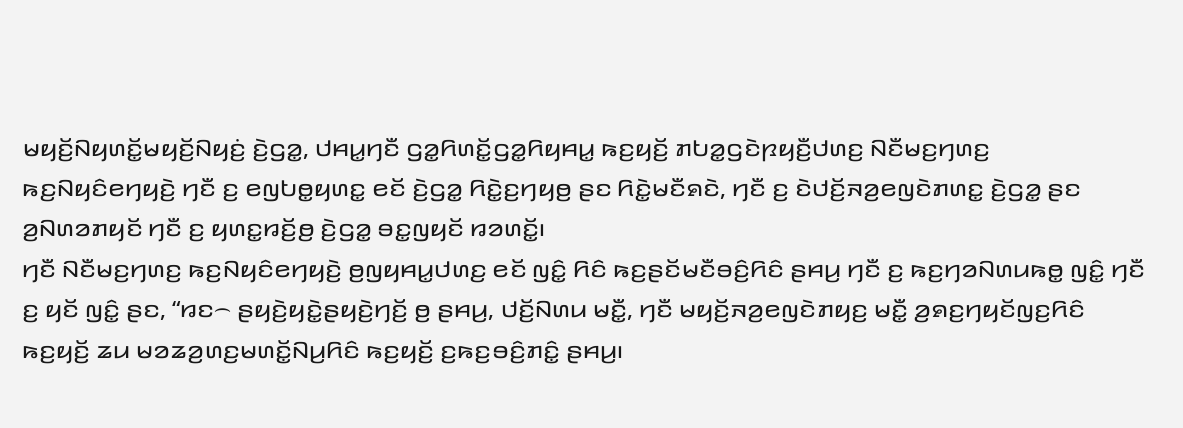ꤗꤟꤢꤩ꤬ꤡꤟꤛꤢꤩ꤭ꤗꤟꤢꤩ꤬ꤡꤟꤢꤦ꤬ ꤢꤧ꤬ꤞꤤ꤭, ꤓꤌꤣ꤭ꤚꤢꤪ ꤞꤤ꤭ꤖꤛꤢꤩ꤭ꤞꤤ꤭ꤖꤟꤌꤣ꤭ ꤒꤢ꤬ꤟꤢꤩ꤬ ꤊꤝꤤ꤭ꤞꤢꤧꤐꤟꤢꤪ꤬ꤓꤛꤢ꤬ ꤡꤢꤪꤗꤢ꤬ꤚꤛꤢ꤬ ꤒꤢ꤬ꤡꤟꤢꤨꤕꤚꤟꤢꤧ꤬ ꤚꤢꤪ ꤢ꤬ ꤕꤜꤝꤥ꤭ꤟꤛꤢ꤭ ꤕꤢꤩ ꤢꤧ꤬ꤞꤤ꤭ ꤖꤢꤧ꤭ꤢ꤬ꤚꤟꤥ꤬ ꤔꤢ ꤖꤢꤧ꤭ꤗꤢꤪꤎꤢꤧ, ꤚꤢꤪ ꤢ꤬ ꤢꤧꤓꤢꤩ꤬ꤏꤤ꤬ꤕꤜꤢꤧꤊꤛꤢ꤭ ꤢꤧ꤬ꤞꤤ꤭ ꤔꤢ ꤤ꤬ꤡꤛꤤꤊꤟꤢꤩ ꤚꤢꤪ ꤢ꤬ ꤟꤛꤢ꤭ꤙꤢꤩ꤬ꤥ꤬ ꤢꤧ꤬ꤞꤤ꤭ ꤋꤢ꤭ꤜꤟꤢꤩ ꤙꤤꤛꤢꤩ꤭꤯
ꤚꤢꤪ ꤡꤢꤪꤗꤢ꤬ꤚꤛꤢ꤬ ꤒꤢ꤬ꤡꤟꤢꤨꤕꤚꤟꤢꤧ꤬ ꤥ꤬ꤜꤟꤌꤣ꤭ꤓꤛꤢ꤬ ꤕꤢꤩ ꤜꤢꤨ꤭ ꤖꤢꤨ ꤒꤢ꤬ꤔꤢꤩꤗꤢꤪꤋꤢꤨ꤬ꤖꤢꤨ ꤔꤌꤣ꤬ ꤚꤢꤪ ꤢ꤬ ꤒꤢ꤬ꤚꤤꤡꤛꤣꤒꤥ꤭ ꤜꤢꤨ꤭ ꤚꤢꤪ ꤢ꤬ ꤟꤢꤩ ꤜꤢꤨ꤭ ꤔꤢ, “ꤙꤢ꤮ ꤔꤟꤢꤧ꤬ꤟꤢꤧ꤭ꤔꤟꤢꤧ꤬ꤚꤢꤩ꤬ ꤥ꤬ ꤔꤌꤣ꤬, ꤓꤢꤩ꤬ꤡꤛꤣ ꤗꤢꤪ꤭, ꤚꤢꤪ ꤗꤟꤢꤩ꤬ꤏꤤ꤬ꤕꤜꤢꤧꤊꤟꤢ꤬ ꤗꤢꤪ꤭ ꤤ꤬ꤎꤢ꤬ꤚꤟꤢꤩꤜꤢ꤬ꤖꤢꤨ ꤒꤢ꤬ꤟꤢꤩ꤬ ꤘꤣ ꤗꤤꤘꤤ꤬ꤛꤢ꤬ꤗꤛꤢꤩ꤭ꤡꤣ꤬ꤖꤢꤨ ꤒꤢ꤬ꤟꤢꤩ꤬ ꤢ꤬ꤒꤢ꤬ꤋꤢꤨ꤬ꤊꤢꤨ꤭ ꤔꤌꤣ꤬꤯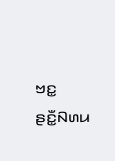ꤠꤢ꤭ ꤔꤢꤪ꤭ꤡꤛꤣ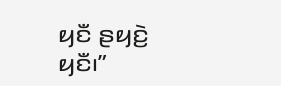ꤟꤢꤪ ꤔꤟꤢꤧ꤬ ꤟꤢꤪ꤯”